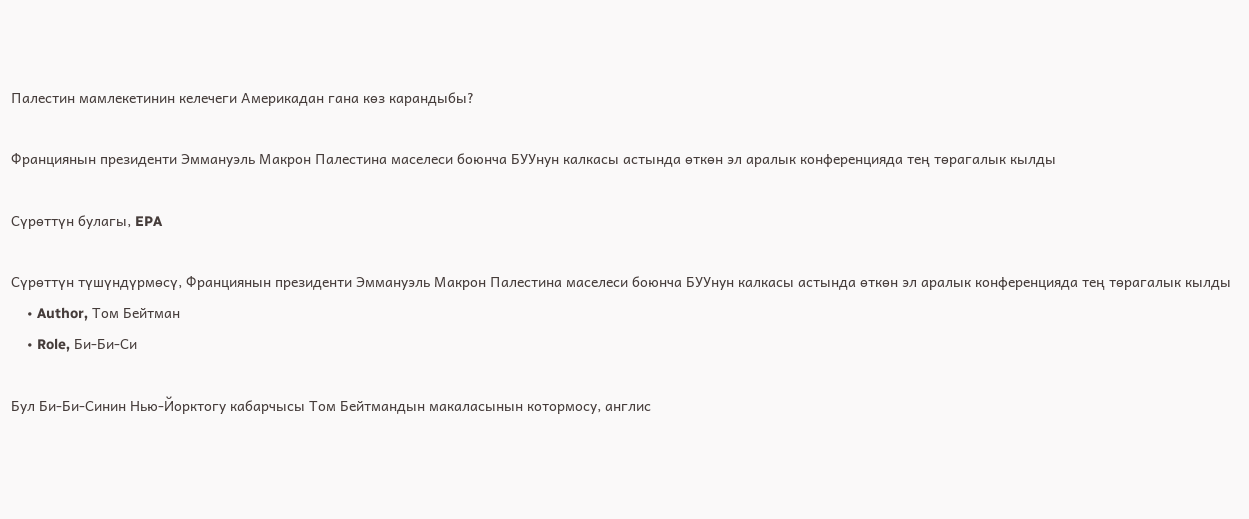Палестин мамлекетинин келечеги Америкадан гана көз карандыбы?

Франциянын президенти Эммануэль Макрон Палестина маселеси боюнча БУУнун калкасы астында өткөн эл аралык конференцияда тең төрагалык кылды

Сүрөттүн булагы, EPA

Сүрөттүн түшүндүрмөсү, Франциянын президенти Эммануэль Макрон Палестина маселеси боюнча БУУнун калкасы астында өткөн эл аралык конференцияда тең төрагалык кылды
    • Author, Том Бейтман
    • Role, Би-Би-Си

Бул Би-Би-Синин Нью-Йорктогу кабарчысы Том Бейтмандын макаласынын котормосу, англис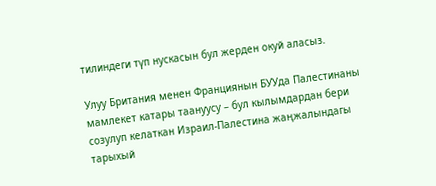тилиндеги түп нускасын бул жерден окуй аласыз.

Улуу Британия менен Франциянын БУУда Палестинаны мамлекет катары таануусу – бул кылымдардан бери созулуп келаткан Израил-Палестина жаңжалындагы тарыхый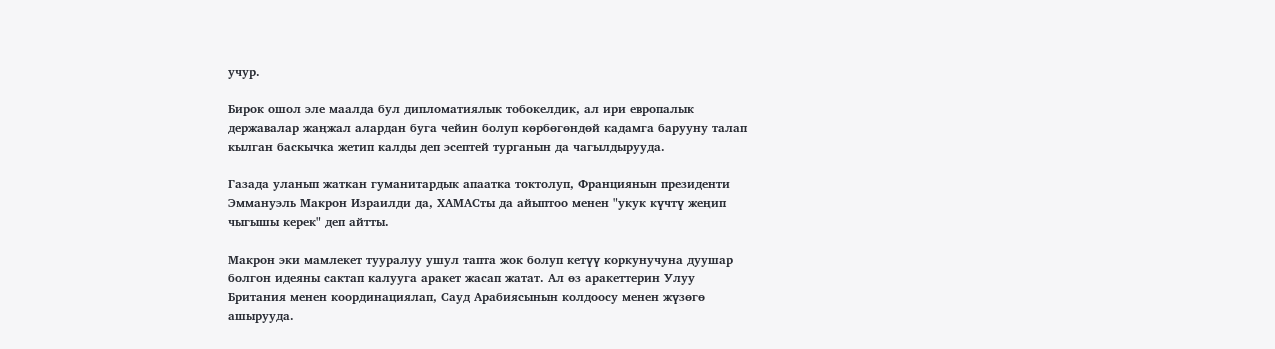учур.

Бирок ошол эле маалда бул дипломатиялык тобокелдик, ал ири европалык державалар жаңжал алардан буга чейин болуп көрбөгөндөй кадамга барууну талап кылган баскычка жетип калды деп эсептей турганын да чагылдырууда.

Газада уланып жаткан гуманитардык апаатка токтолуп, Франциянын президенти Эммануэль Макрон Израилди да, ХАМАСты да айыптоо менен "укук күчтү жеңип чыгышы керек" деп айтты.

Макрон эки мамлекет тууралуу ушул тапта жок болуп кетүү коркунучуна дуушар болгон идеяны сактап калууга аракет жасап жатат. Ал өз аракеттерин Улуу Британия менен координациялап, Сауд Арабиясынын колдоосу менен жүзөгө ашырууда.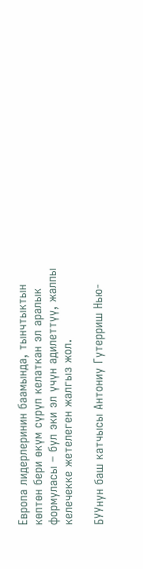Европа лидерлеринин баамында, тынчтыктын көптөн бери өкүм сүрүп келаткан эл аралык формуласы – бул эки эл үчүн адилеттүү, жалпы келечекке жетелеген жалгыз жол.

БУУнун баш катчысы Антониу Гутерриш Нью-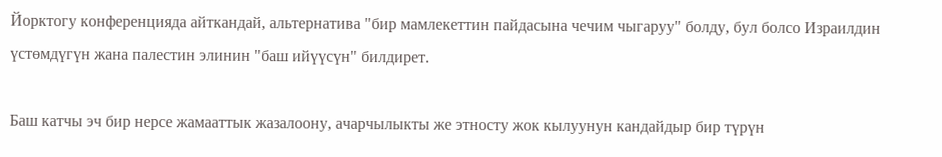Йорктогу конференцияда айткандай, альтернатива "бир мамлекеттин пайдасына чечим чыгаруу" болду, бул болсо Израилдин үстөмдүгүн жана палестин элинин "баш ийүүсүн" билдирет.

Баш катчы эч бир нерсе жамааттык жазалоону, ачарчылыкты же этносту жок кылуунун кандайдыр бир түрүн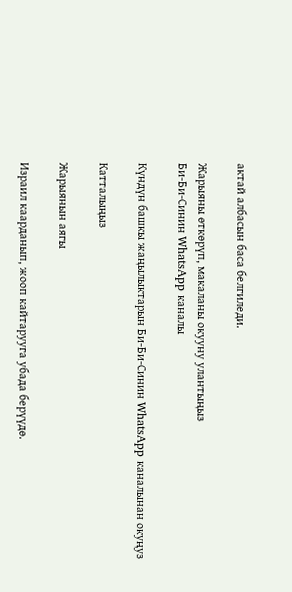актай албасын баса белгиледи.

Жарыяны өткөрүп, макаланы окууну улантыңыз
Би-Би-Синин WhatsApp каналы

Күндүн башкы жаңылыктарын Би-Би-Синин WhatsApp каналынан окуңуз

Катталыңыз

Жарыянын аягы

Израил каарданып, жооп кайтарууга убада берүүдө.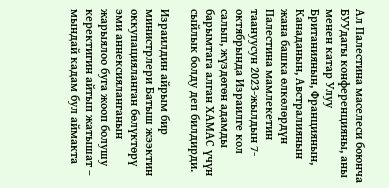Ал Палестина маселеси боюнча БУУдагы конференцияны, аны менен катар Улуу Британиянын, Франциянын, Канаданын, Австралиянын жана башка өлкөлөрдүн Палестина мамлекетин таануусун 2023-жылдын 7-октябрында Израилге кол салып, жүздөгөн адамды барымтага алган ХАМАС үчүн сыйлык болду деп билдирди.

Израилдин айрым бир министрлери Батыш жээктин оккупацияланган бөлүктөрү эми аннексияланганын жарыялоо буга жооп болушу керектигин айтып жатышат – мындай кадам бул аймакта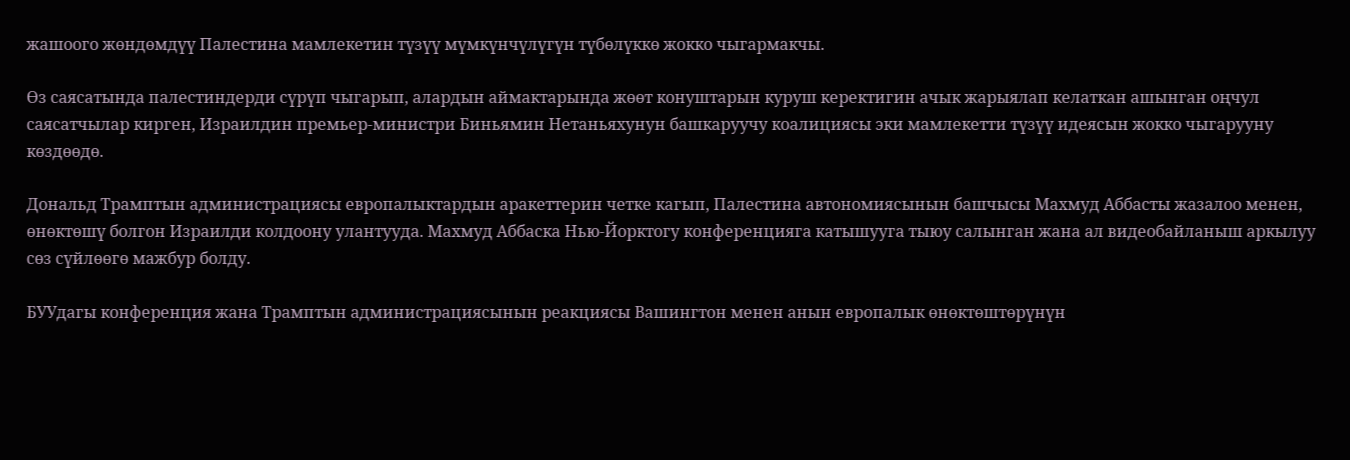жашоого жөндөмдүү Палестина мамлекетин түзүү мүмкүнчүлүгүн түбөлүккө жокко чыгармакчы.

Өз саясатында палестиндерди сүрүп чыгарып, алардын аймактарында жөөт конуштарын куруш керектигин ачык жарыялап келаткан ашынган оңчул саясатчылар кирген, Израилдин премьер-министри Биньямин Нетаньяхунун башкаруучу коалициясы эки мамлекетти түзүү идеясын жокко чыгарууну көздөөдө.

Дональд Трамптын администрациясы европалыктардын аракеттерин четке кагып, Палестина автономиясынын башчысы Махмуд Аббасты жазалоо менен, өнөктөшү болгон Израилди колдоону улантууда. Махмуд Аббаска Нью-Йорктогу конференцияга катышууга тыюу салынган жана ал видеобайланыш аркылуу сөз сүйлөөгө мажбур болду.

БУУдагы конференция жана Трамптын администрациясынын реакциясы Вашингтон менен анын европалык өнөктөштөрүнүн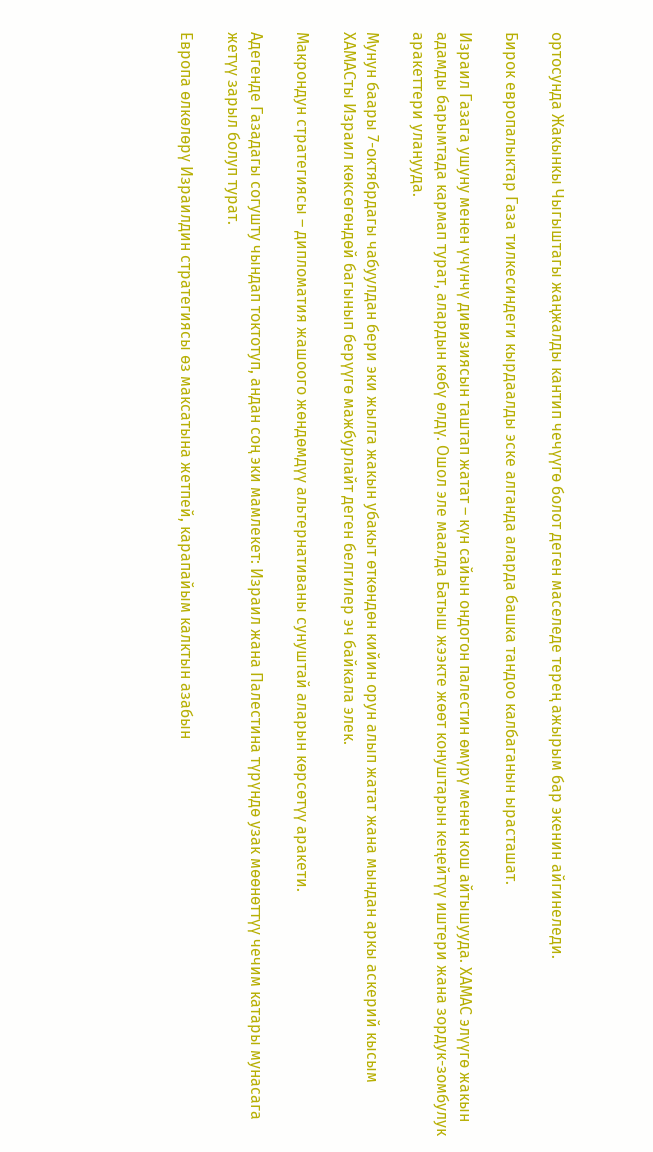ортосунда Жакынкы Чыгыштагы жаңжалды кантип чечүүгө болот деген маселеде терең ажырым бар экенин айгинеледи.

Бирок европалыктар Газа тилкесиндеги кырдаалды эске алганда аларда башка тандоо калбаганын ырасташат.

Израил Газага ушуну менен үчүнчү дивизиясын таштап жатат – күн сайын ондогон палестин өмүрү менен кош айтышууда. ХАМАС элүүгө жакын адамды барымтада кармап турат, алардын көбү өлдү. Ошол эле маалда Батыш жээкте жөөт конуштарын кеңейтүү иштери жана зордук-зомбулук аракеттери уланууда.

Мунун баары 7-октябрдагы чабуулдан бери эки жылга жакын убакыт өткөндөн кийин орун алып жатат жана мындан аркы аскерий кысым ХАМАСты Израил көксөгөндөй багынып берүүгө мажбурлайт деген белгилер эч байкала элек.

Макрондун стратегиясы – дипломатия жашоого жөндөмдүү альтернативаны сунуштай аларын көрсөтүү аракети.

Адегенде Газадагы согушту чындап токтотуп, андан соң эки мамлекет: Израил жана Палестина түрүндө узак мөөнөттүү чечим катары мунасага жетүү зарыл болуп турат.

Европа өлкөлөрү Израилдин стратегиясы өз максатына жетпей, карапайым калктын азабын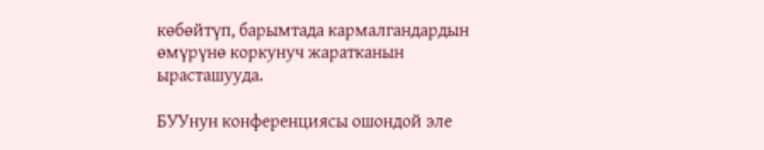көбөйтүп, барымтада кармалгандардын өмүрүнө коркунуч жаратканын ырасташууда.

БУУнун конференциясы ошондой эле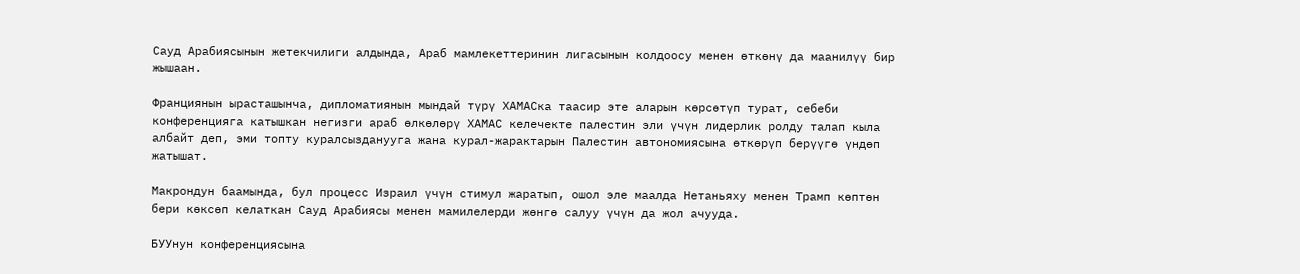Сауд Арабиясынын жетекчилиги алдында, Араб мамлекеттеринин лигасынын колдоосу менен өткөнү да маанилүү бир жышаан.

Франциянын ырасташынча, дипломатиянын мындай түрү ХАМАСка таасир эте аларын көрсөтүп турат, себеби конференцияга катышкан негизги араб өлкөлөрү ХАМАС келечекте палестин эли үчүн лидерлик ролду талап кыла албайт деп, эми топту куралсызданууга жана курал-жарактарын Палестин автономиясына өткөрүп берүүгө үндөп жатышат.

Макрондун баамында, бул процесс Израил үчүн стимул жаратып, ошол эле маалда Нетаньяху менен Трамп көптөн бери көксөп келаткан Сауд Арабиясы менен мамилелерди жөнгө салуу үчүн да жол ачууда.

БУУнун конференциясына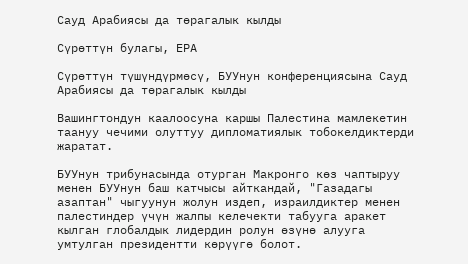Сауд Арабиясы да төрагалык кылды

Сүрөттүн булагы, EPA

Сүрөттүн түшүндүрмөсү, БУУнун конференциясына Сауд Арабиясы да төрагалык кылды

Вашингтондун каалоосуна каршы Палестина мамлекетин таануу чечими олуттуу дипломатиялык тобокелдиктерди жаратат.

БУУнун трибунасында отурган Макронго көз чаптыруу менен БУУнун баш катчысы айткандай, "Газадагы азаптан" чыгуунун жолун издеп, израилдиктер менен палестиндер үчүн жалпы келечекти табууга аракет кылган глобалдык лидердин ролун өзүнө алууга умтулган президентти көрүүгө болот.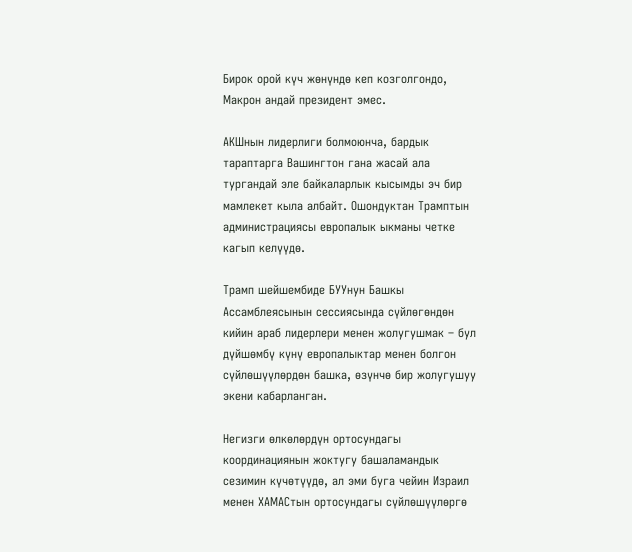Бирок орой күч жөнүндө кеп козголгондо, Макрон андай президент эмес.

АКШнын лидерлиги болмоюнча, бардык тараптарга Вашингтон гана жасай ала тургандай эле байкаларлык кысымды эч бир мамлекет кыла албайт. Ошондуктан Трамптын администрациясы европалык ыкманы четке кагып келүүдө.

Трамп шейшембиде БУУнун Башкы Ассамблеясынын сессиясында сүйлөгөндөн кийин араб лидерлери менен жолугушмак – бул дүйшөмбү күнү европалыктар менен болгон сүйлөшүүлөрдөн башка, өзүнчө бир жолугушуу экени кабарланган.

Негизги өлкөлөрдүн ортосундагы координациянын жоктугу башаламандык сезимин күчөтүүдө, ал эми буга чейин Израил менен ХАМАСтын ортосундагы сүйлөшүүлөргө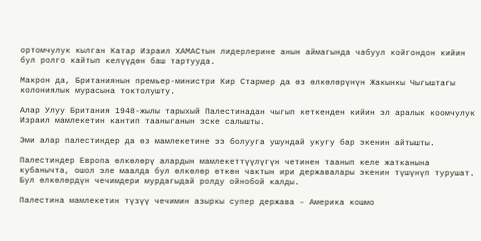ортомчулук кылган Катар Израил ХАМАСтын лидерлерине анын аймагында чабуул койгондон кийин бул ролго кайтып келүүдөн баш тартууда.

Макрон да, Британиянын премьер-министри Кир Стармер да өз өлкөлөрүнүн Жакынкы Чыгыштагы колониялык мурасына токтолушту.

Алар Улуу Британия 1948-жылы тарыхый Палестинадан чыгып кеткенден кийин эл аралык коомчулук Израил мамлекетин кантип тааныганын эске салышты.

Эми алар палестиндер да өз мамлекетине ээ болууга ушундай укугу бар экенин айтышты.

Палестиндер Европа өлкөлөрү алардын мамлекеттүүлүгүн четинен таанып келе жатканына кубанычта, ошол эле маалда бул өлкөлөр өткөн чактын ири державалары экенин түшүнүп турушат. Бул өлкөлөрдүн чечимдери мурдагыдай ролду ойнобой калды.

Палестина мамлекетин түзүү чечимин азыркы супер держава – Америка кошмо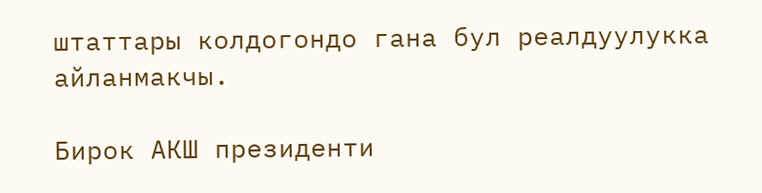штаттары колдогондо гана бул реалдуулукка айланмакчы.

Бирок АКШ президенти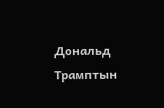Дональд Трамптын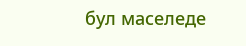бул маселеде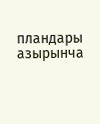пландары азырынча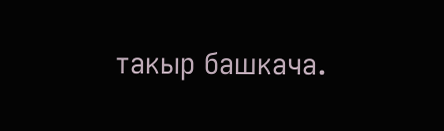такыр башкача.